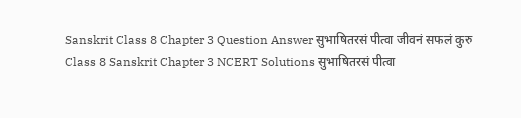Sanskrit Class 8 Chapter 3 Question Answer सुभाषितरसं पीत्वा जीवनं सफलं कुरु
Class 8 Sanskrit Chapter 3 NCERT Solutions सुभाषितरसं पीत्वा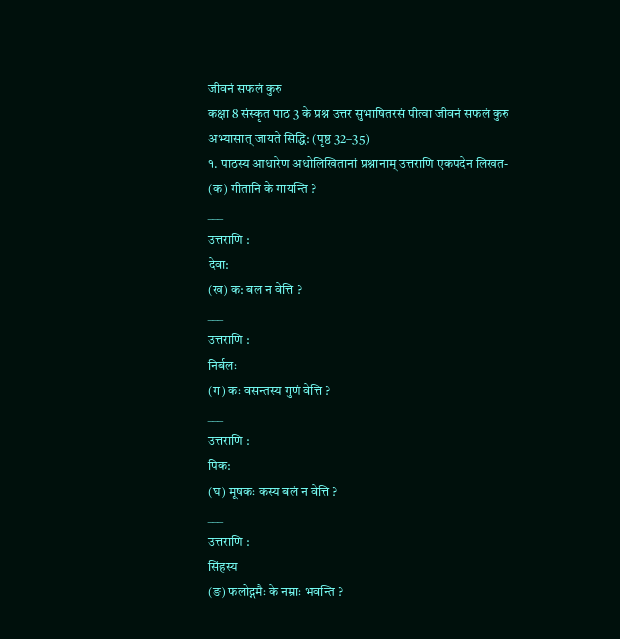जीवनं सफलं कुरु
कक्षा 8 संस्कृत पाठ 3 के प्रश्न उत्तर सुभाषितरसं पीत्वा जीवनं सफलं कुरु
अभ्यासात् जायते सिद्धि: (पृष्ठ 32–35)
१. पाठस्य आधारेण अधोलिखितानां प्रश्नानाम् उत्तराणि एकपदेन लिखत-
(क) गीतानि के गायन्ति ?
___
उत्तराणि :
देवा:
(ख) क: बल न वेत्ति ?
___
उत्तराणि :
निर्बलः
(ग) कः वसन्तस्य गुणं वेत्ति ?
___
उत्तराणि :
पिक:
(घ) मूषकः कस्य बलं न वेत्ति ?
___
उत्तराणि :
सिंहस्य
(ङ) फलोद्गमैः के नम्राः भवन्ति ?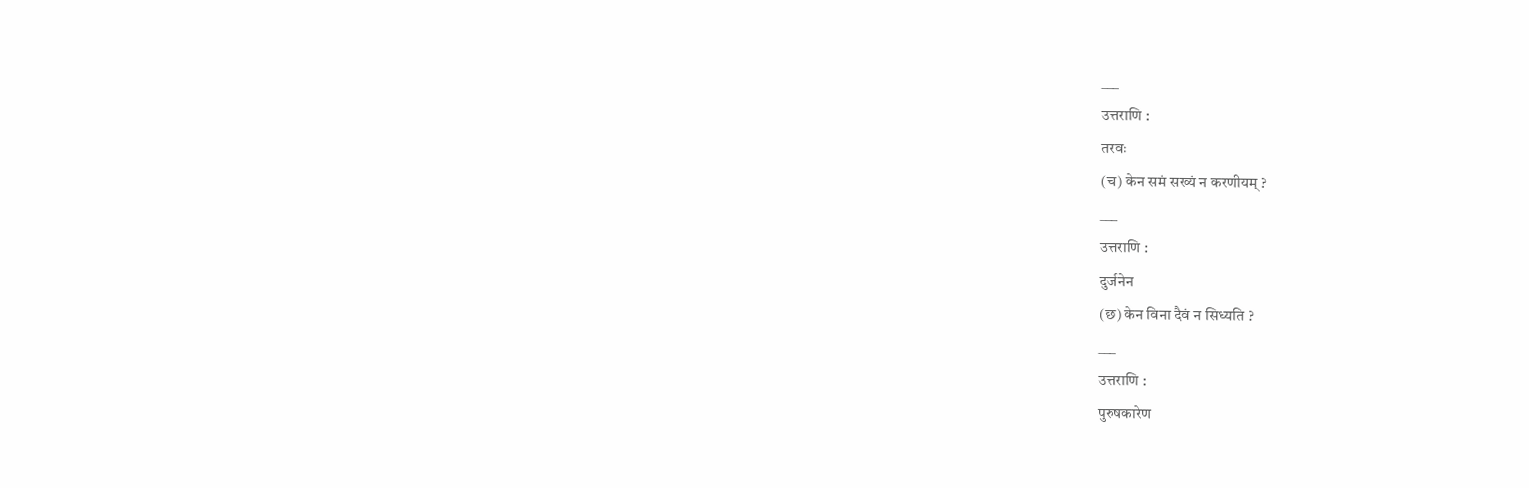___
उत्तराणि :
तरवः
(च) केन समं सख्यं न करणीयम् ?
___
उत्तराणि :
दुर्जनेन
(छ) केन विना दैवं न सिध्यति ?
___
उत्तराणि :
पुरुषकारेण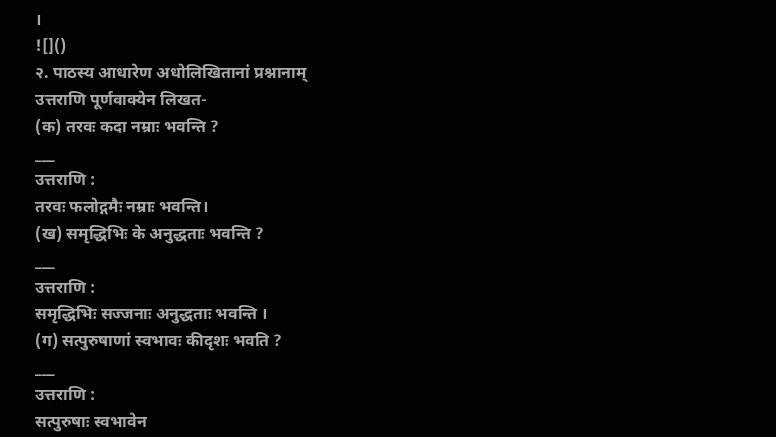।
![]()
२. पाठस्य आधारेण अधोलिखितानां प्रश्नानाम्
उत्तराणि पूर्णवाक्येन लिखत-
(क) तरवः कदा नम्राः भवन्ति ?
___
उत्तराणि :
तरवः फलोद्गमैः नम्राः भवन्ति।
(ख) समृद्धिभिः के अनुद्धताः भवन्ति ?
___
उत्तराणि :
समृद्धिभिः सज्जनाः अनुद्धताः भवन्ति ।
(ग) सत्पुरुषाणां स्वभावः कीदृशः भवति ?
___
उत्तराणि :
सत्पुरुषाः स्वभावेन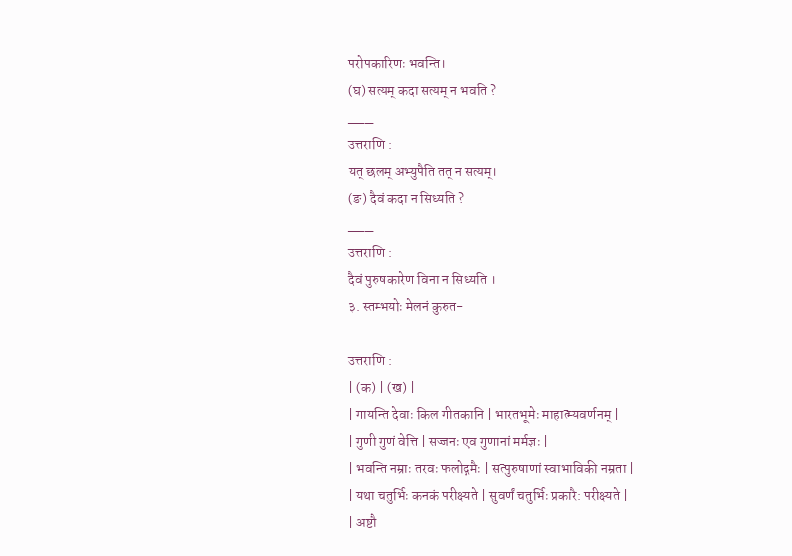परोपकारिणः भवन्ति।
(घ) सत्यम् कदा सत्यम् न भवति ?
___
उत्तराणि :
यत् छलम् अभ्युपैति तत् न सत्यम्।
(ङ) दैवं कदा न सिध्यति ?
___
उत्तराणि :
दैवं पुरुषकारेण विना न सिध्यति ।
३. स्तम्भयोः मेलनं कुरुत-

उत्तराणि :
| (क) | (ख) |
| गायन्ति देवाः किल गीतकानि | भारतभूमेः माहात्म्यवर्णनम् |
| गुणी गुणं वेत्ति | सज्जनः एव गुणानां मर्मज्ञः |
| भवन्ति नम्राः तरवः फलोद्गमैः | सत्पुरुषाणां स्वाभाविकी नम्रता |
| यथा चतुर्भिः कनकं परीक्ष्यते | सुवर्णं चतुर्भिः प्रकारै: परीक्ष्यते |
| अष्टौ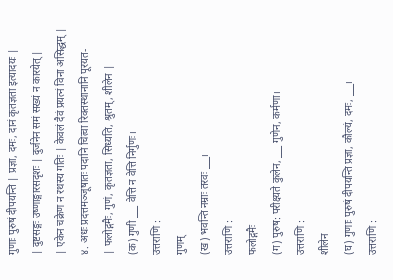गुणाः पुरुषं दीपयन्ति | प्रज्ञा, दमः, दानं कृतज्ञता इत्यादयः |
| दुष्टसङ्गः उष्णाङ्गारसदृशः | दुर्जनेन समं सख्यं न कारयेत् |
| एकेन चक्रेण न रथस्य गतिः | केवलं दैवं प्रयत्नं विना असिद्धम् |
४. अधः प्रदत्तमञ्जूषातः पदानि चित्वा रिक्तस्थानानि पूरयत-
| फलोद्गमैः, गुणं, कृतज्ञता, सिध्यति, श्रुतम्, शीलेन |
(क) गुणी ___ वेत्ति न वेत्ति निर्गुणः।
उत्तराणि :
गुणम्
(ख) भवन्ति नम्राः तरवः ___।
उत्तराणि :
फलोद्गमैः
(ग) पुरुष: परीक्ष्यते कुलेन, ___ गुणेन, कर्मणा।
उत्तराणि :
शीलेन
(घ) गुणाः पुरुषं दीपयन्ति प्रज्ञा, कौल्यं, दमः, ___।
उत्तराणि :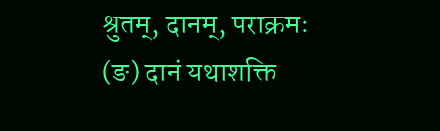श्रुतम्, दानम्, पराक्रमः
(ङ) दानं यथाशक्ति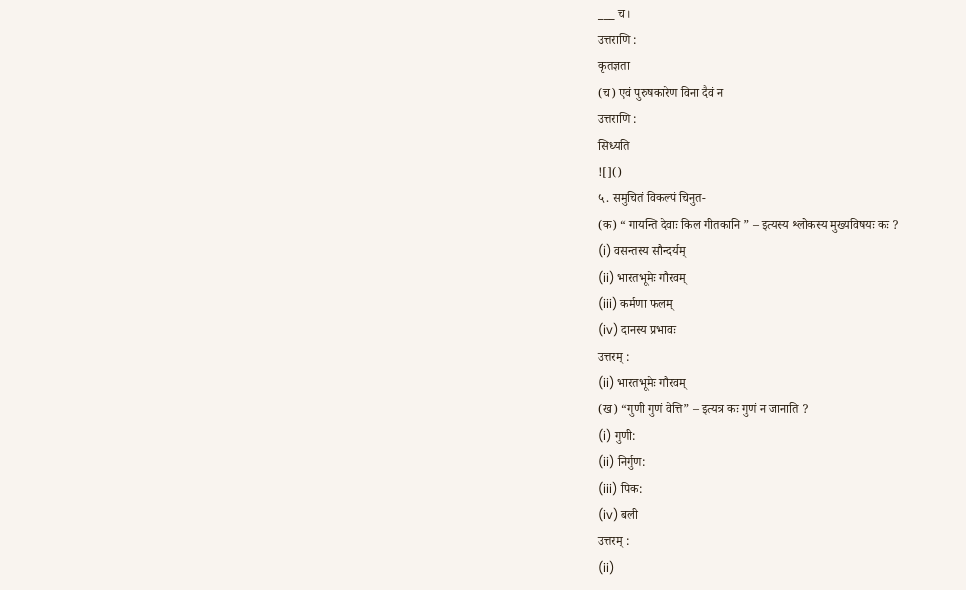___ च।
उत्तराणि :
कृतज्ञता
(च) एवं पुरुषकारेण विना दैवं न
उत्तराणि :
सिध्यति
![]()
५. समुचितं विकल्पं चिनुत-
(क) “ गायन्ति देवाः किल गीतकानि ” – इत्यस्य श्लोकस्य मुख्यविषयः कः ?
(i) वसन्तस्य सौन्दर्यम्
(ii) भारतभूमेः गौरवम्
(iii) कर्मणा फलम्
(iv) दानस्य प्रभावः
उत्तरम् :
(ii) भारतभूमेः गौरवम्
(ख) “गुणी गुणं वेत्ति” – इत्यत्र कः गुणं न जानाति ?
(i) गुणी:
(ii) निर्गुण:
(iii) पिक:
(iv) बली
उत्तरम् :
(ii)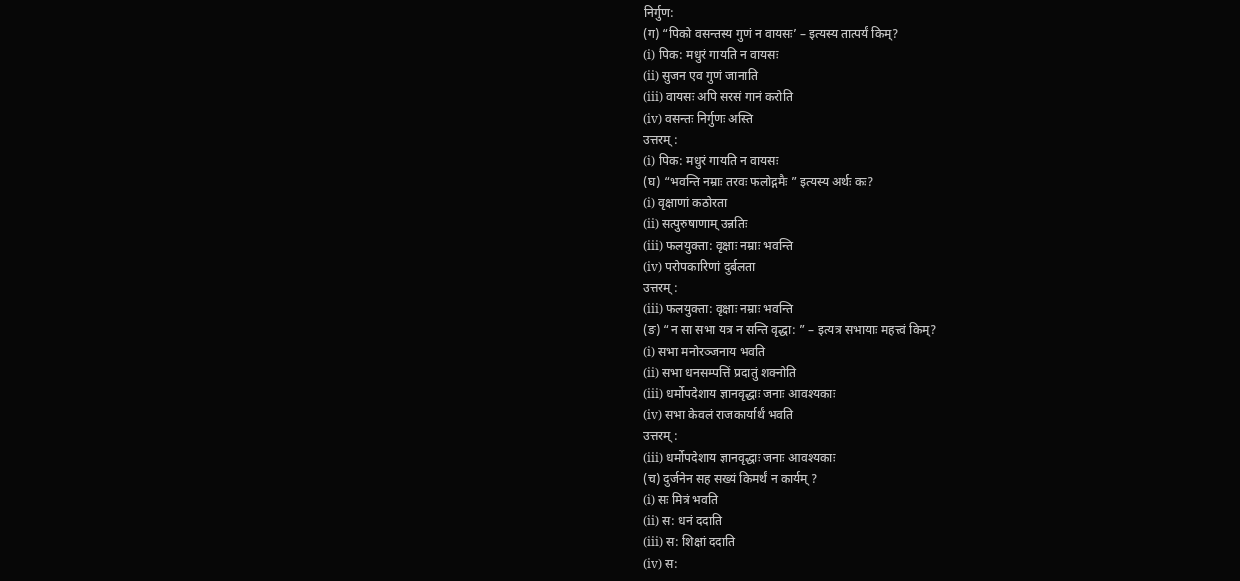निर्गुण:
(ग) “पिको वसन्तस्य गुणं न वायसः’ – इत्यस्य तात्पर्यं किम्?
(i) पिक: मधुरं गायति न वायसः
(ii) सुजन एव गुणं जानाति
(iii) वायसः अपि सरसं गानं करोति
(iv) वसन्तः निर्गुणः अस्ति
उत्तरम् :
(i) पिक: मधुरं गायति न वायसः
(घ) “भवन्ति नम्राः तरवः फलोद्गमैः ” इत्यस्य अर्थः कः?
(i) वृक्षाणां कठोरता
(ii) सत्पुरुषाणाम् उन्नतिः
(iii) फलयुक्ता: वृक्षाः नम्राः भवन्ति
(iv) परोपकारिणां दुर्बलता
उत्तरम् :
(iii) फलयुक्ता: वृक्षाः नम्राः भवन्ति
(ङ) “न सा सभा यत्र न सन्ति वृद्धा: ” – इत्यत्र सभायाः महत्त्वं किम्?
(i) सभा मनोरञ्जनाय भवति
(ii) सभा धनसम्पत्तिं प्रदातुं शक्नोति
(iii) धर्मोपदेशाय ज्ञानवृद्धाः जनाः आवश्यकाः
(iv) सभा केवलं राजकार्यार्थं भवति
उत्तरम् :
(iii) धर्मोपदेशाय ज्ञानवृद्धाः जनाः आवश्यकाः
(च) दुर्जनेन सह सख्यं किमर्थं न कार्यम् ?
(i) सः मित्रं भवति
(ii) स: धनं ददाति
(iii) स: शिक्षां ददाति
(iv) स: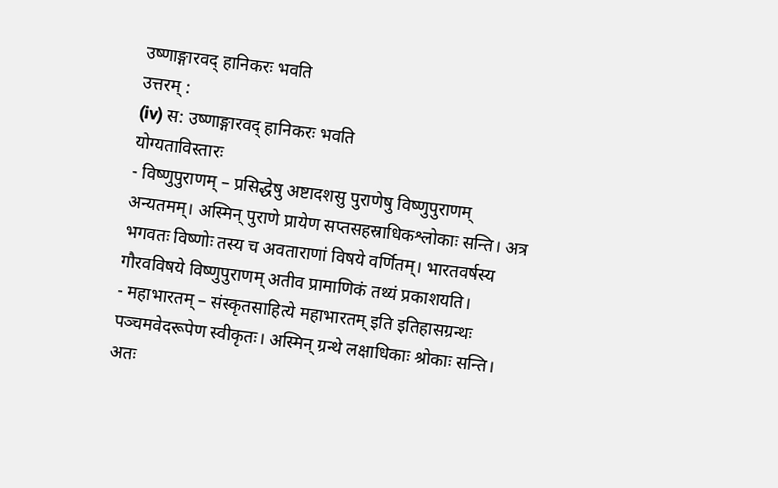उष्णाङ्गारवद् हानिकरः भवति
उत्तरम् :
(iv) स: उष्णाङ्गारवद् हानिकरः भवति
योग्यताविस्तारः
- विष्णुपुराणम् – प्रसिद्धेषु अष्टादशसु पुराणेषु विष्णुपुराणम् अन्यतमम्। अस्मिन् पुराणे प्रायेण सप्तसहस्राधिकश्लोकाः सन्ति। अत्र भगवतः विष्णोः तस्य च अवताराणां विषये वर्णितम्। भारतवर्षस्य गौरवविषये विष्णुपुराणम् अतीव प्रामाणिकं तथ्यं प्रकाशयति।
- महाभारतम् – संस्कृतसाहित्ये महाभारतम् इति इतिहासग्रन्थः पञ्चमवेदरूपेण स्वीकृतः। अस्मिन् ग्रन्थे लक्षाधिकाः श्रोकाः सन्ति। अतः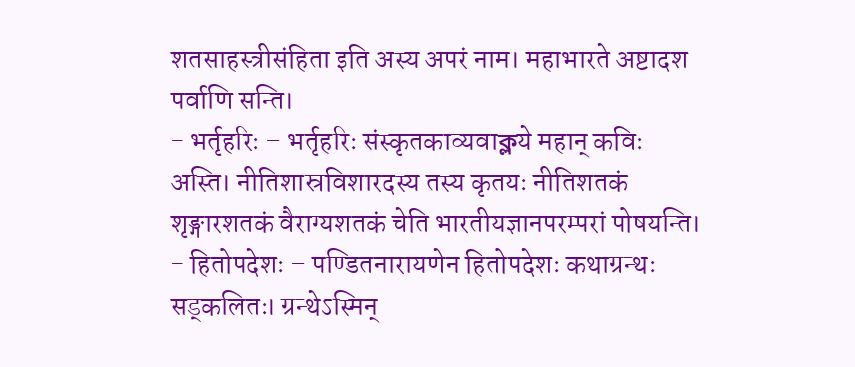शतसाहस्त्रीसंहिता इति अस्य अपरं नाम। महाभारते अष्टादश पर्वाणि सन्ति।
- भर्तृहरिः – भर्तृहरिः संस्कृतकाव्यवाক্লये महान् कविः अस्ति। नीतिशास्रविशारदस्य तस्य कृतयः नीतिशतकं शृङ्गारशतकं वैराग्यशतकं चेति भारतीयज्ञानपरम्परां पोषयन्ति।
- हितोपदेशः – पण्डितनारायणेन हितोपदेशः कथाग्रन्थः सड्कलितः। ग्रन्थेऽस्मिन्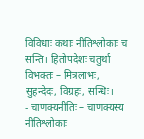विविधाः कथाः नीतिश्लोकाः च सन्ति। हितोपदेशः चतुर्था विभक्तः – मित्रलाभः, सुहन्देदः, विग्रहः, सन्धिः।
- चाणक्यनीतिः – चाणक्यस्य नीतिश्लोकाः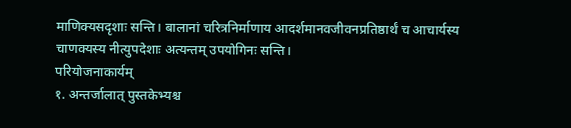माणिक्यसदृशाः सन्ति। बालानां चरित्रनिर्माणाय आदर्शमानवजीवनप्रतिष्ठार्थं च आचार्यस्य चाणक्यस्य नीत्युपदेशाः अत्यन्तम् उपयोगिनः सन्ति।
परियोजनाकार्यम्
१. अन्तर्जालात् पुस्तकेभ्यश्च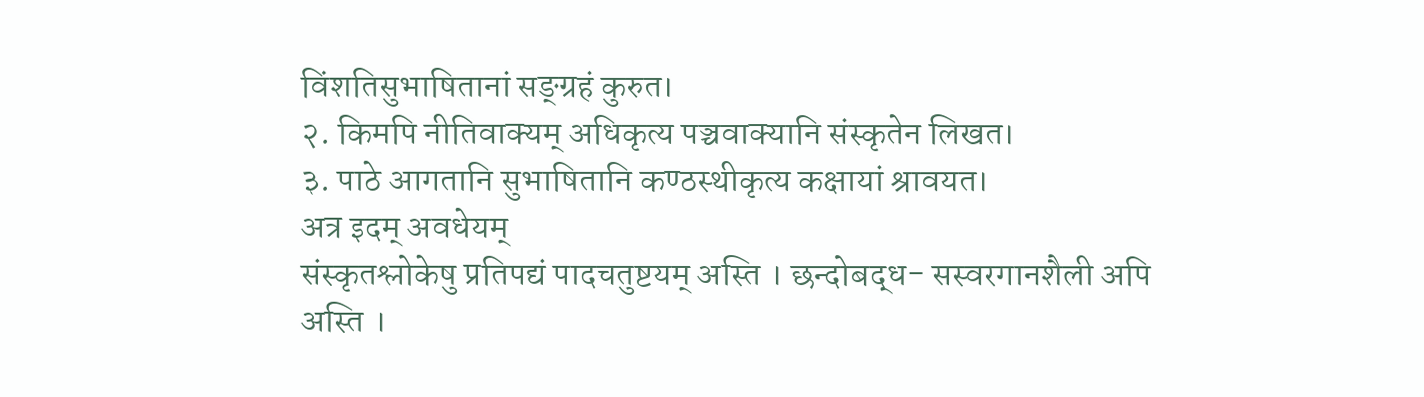विंशतिसुभाषितानां सङ्ग्रहं कुरुत।
२. किमपि नीतिवाक्यम् अधिकृत्य पञ्चवाक्यानि संस्कृतेन लिखत।
३. पाठे आगतानि सुभाषितानि कण्ठस्थीकृत्य कक्षायां श्रावयत।
अत्र इदम् अवधेयम्
संस्कृतश्लोकेषु प्रतिपद्यं पादचतुष्टयम् अस्ति । छन्दोबद्ध- सस्वरगानशैली अपि अस्ति ।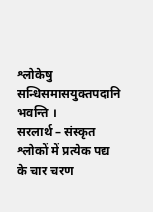श्लोकेषु सन्धिसमासयुक्तपदानि भवन्ति ।
सरलार्थ – संस्कृत श्लोकों में प्रत्येक पद्य के चार चरण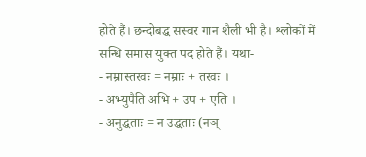होते हैं। छन्दोबद्ध सस्वर गान शैली भी है। श्लोकों में सन्धि समास युक्त पद होते हैं। यथा-
- नम्रास्तरवः = नम्राः + तरवः ।
- अभ्युपैति अभि + उप + एति ।
- अनुद्धताः = न उद्धताः (नञ्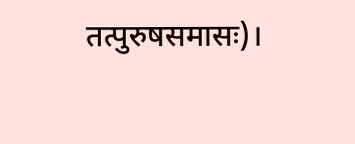तत्पुरुषसमासः)।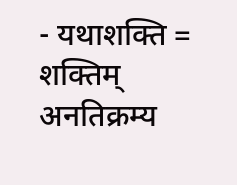- यथाशक्ति = शक्तिम् अनतिक्रम्य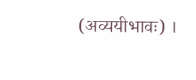(अव्ययीभावः) ।